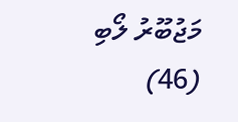މަޖުބޫރު ލޯބި (46)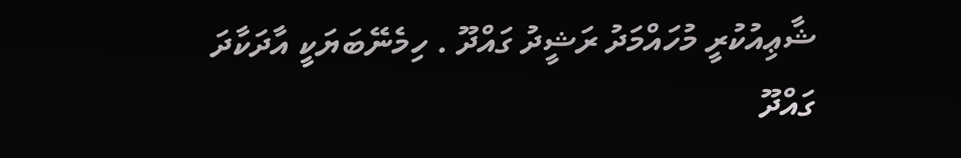ޝާޢިއުކުރީ މުހައްމަދު ރަޝީދު ގައްދޫ . ހިމެނޭބަޔަކީ އާދަކާދަ
ގައްދޫ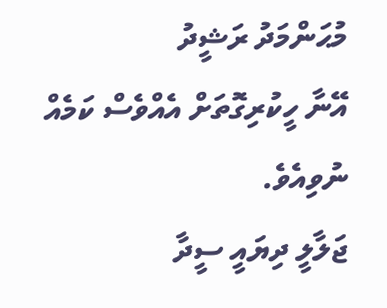މުޙަންމަދު ރަޝީދު
އޭނާ ހީކުރިގޮތަށް އެއްވެސް ކަމެއް ނުވިއެވެ.
ޖަލާލީ ދިޔައީ ސީދާ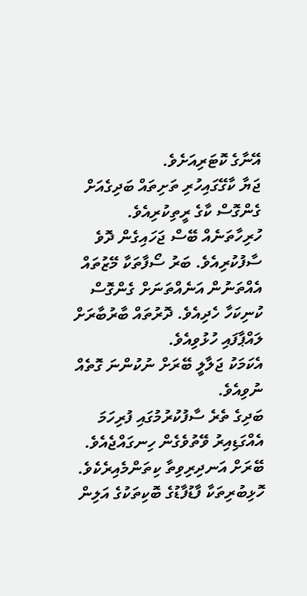އޭނާގެ ކޮޓަރިއަށެވެ.
ޖަޔާ ކާގޭގައިހުރި ތަށިތައް ބަދިގެއަށް ގެންގޮސް ކާގެ ރީތިކުރިއެވެ. ހުރިހާތަނެއް ބޭސް ޖަހައިގެން ދޮވެ ސާފުކުރިއެވެ. ބަރު ސޯފާތަކާ މޭޒުތައް އެއްތަނުން އަނެއްތަނަށް ގެންގޮސް ކުނިކަހާ ހެދިއެވެ. ދޮރުތައް ބާރުބާރަށް ލައްޕާފައި ހުޅުވިއެވެ.
އެކަމަކު ޖަލާލީ ބޭރަށް ނުކުންނަ ގޮތެއް ނުވިއެވެ.
ބަދިގެ ތެރެ ސާފުކުރުމުގައި ފުރިހަމަ އެއްގަޑިއިރު ވޭތުވެގެން ހިނގައްޖެއެވެ.
ބޭރަށް އަނދިރިވިތާ ކިތަންމެއިރެކެވެ. ހޮޅިބުރިތަކާ ފާޑުފާޑުގެ ބޮކިތަކުގެ އަލިން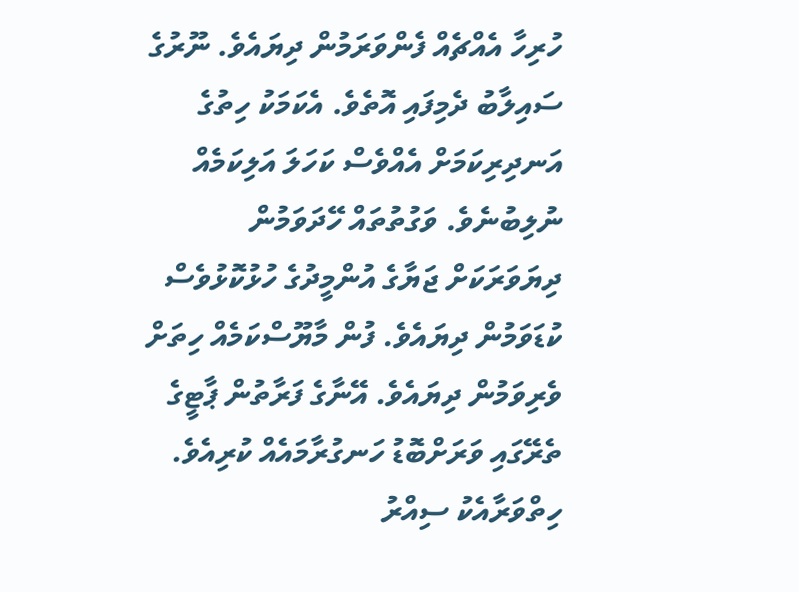ހުރިހާ އެއްޗެއް ފެންވަރަމުން ދިޔައެވެ. ނޫރުގެ ސައިލާބު ދެމިފައި އޮތެވެ. އެކަމަކު ހިތުގެ އަނދިރިކަމަށް އެއްވެސް ކަހަލަ އަލިކަމެއް ނުލިބުނެވެ. ވަގުތުތައް ހޭދަވަމުން ދިޔަވަރަކަށް ޖަޔާގެ އުންމީދުގެ ހުޅުކޮޅުވެސް ކުޑަވަމުން ދިޔައެވެ. ފުން މާޔޫސްކަމެއް ހިތަށް ވެރިވަމުން ދިޔައެވެ. އޭނާގެ ފަރާތުން ޕާޓީގެ ތެރޭގައި ވަރަށްބޮޑު ހަނގުރާމައެއް ކުރިއެވެ. ހިތްވަރާއެކު ސިއްރު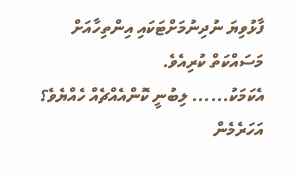ފާޅުވިޔަ ނުދިނުމަށްޓަކައި އިންތިހާއަށް މަސައްކަތް ކުރިއެވެ.
އެކަމަކު...... ލިބުނީ ކޮންއެއްޗެއް ހެއްޔެވެ؟
އަހަރެމެން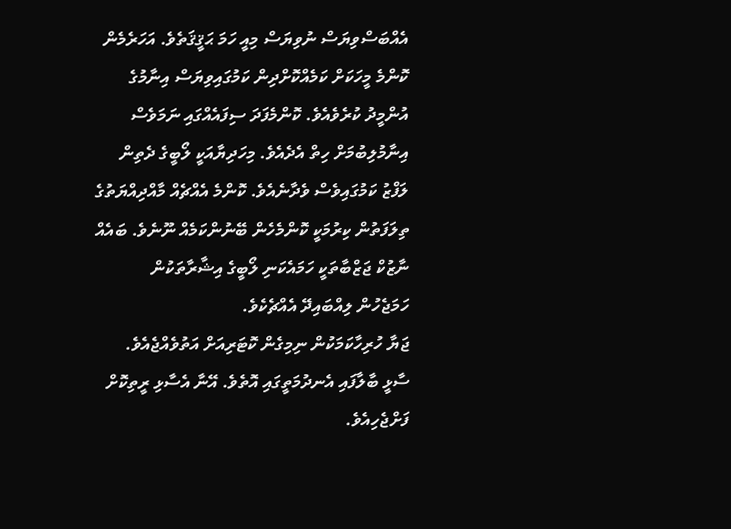އެއްބަސްވިޔަސް ނުވިޔަސް މިއީ ހަމަ ޙަޤީޤަތެވެ. އަހަރެމެން ކޮންމެ މީހަކަށް ކަމެއްކޮށްދިން ކަމުގައިވިޔަސް އިނާމުގެ އުންމީދު ކުރެވެއެވެ. ކޮންމެފަދަ ސިފައެއްގައި ނަމަވެސް އިނާމުލިބުމަށް ހިތް އެދެއެވެ. މިހަދިޔާއަކީ ލޯބީގެ ދެތިން ލަފްޒު ކަމުގައިވެސް ވެދާނެއެވެ. ކޮންމެ އެއްޗެއް މާއްދިއްޔަތުގެ ތިލަފަތުން ކިރުމަކީ ކޮންމެހެން ބޭނުންކަމެއް ނޫނެވެ. ބައެއް ނާޒުކް ޖަޒްބާތަކީ ހަމައެކަނި ލޯބީގެ އިޝާރާތަކުން ހަމަޖެހުން ލިއްބައިދޭ އެއްޗެކެވެ.
ޖަޔާ ހުރިހާކަމަކުން ނިމިގެން ކޮޓަރިއަށް އަތުވެއްޖެއެވެ. ސާޅީ ބާލާފައި އެނދުމަތީގައި އޮތެވެ. އޭނާ އެސާޅި ރީތިކޮށް ފަށްޖެހިއެވެ.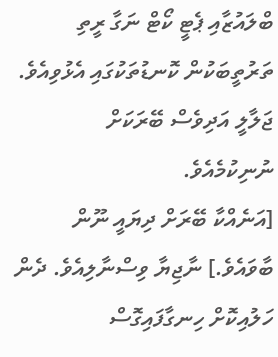ބްލައުޒާއި ޕެޓީ ކޯޓް ނަގާ ރީތި ތަރުތީބަކުން ކޮނޑުތަކުގައި އެޅުވިއެވެ.
ޖަލާލީ އަދިވެސް ބޭރަކަށް ނުނިކުމެއެވެ.
[އަނެއްކާ ބޭރަށް ދިޔައީ ނޫން ބާވައެވެ.] ނާޖިޔާ ވިސްނާލިއެވެ. ދެން ހަލުއިކޮށް ހިނގާފައިގޮސް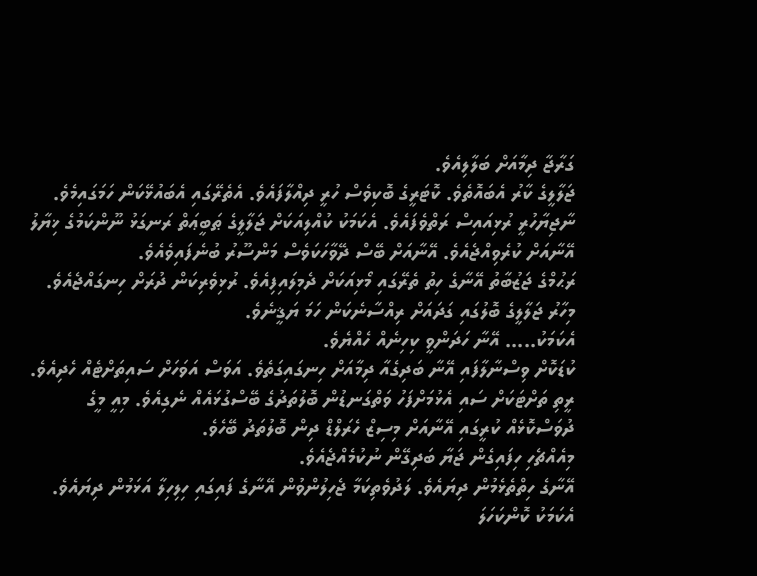ގަރާޖާ ދިމާއަށް ބަލާލިއެވެ.
ޖަލާލީގެ ކާރު އެބައޮތެވެ. ކޮޓަރީގެ ބޮކިވެސް ހުރީ ދިއްލާފައެވެ. އެތެރޭގައި އެބައުޅޭކަން ހަމަގައިމެވެ.
ނާޖިޔާހުރީ ރުޅިއައިސް ރަތްވެފައެވެ. އެކަމަކު ކުއްލިއަކަށް ޖަލާލީގެ ޠަބީޢަތް ރަނގަޅު ނޫންކަމުގެ ޚިޔާލު އޭނާއަށް ކުރެވިއްޖެއެވެ. އޭނާއަށް ބޭސް ދޭވާހަކަވެސް މަންސޫރު ބުނެފައިވެއެވެ.
ރަޙުމްގެ ޖަޒުބާތު އޭނާގެ ހިތު ތެރޭގައި މޯޅިއަކަށް ދެމިލައިފިއެވެ. ރުޅިވެރިކަން ދުރަށް ހިނގައްޖެއެވެ. މިހާރު ޖަލާލީގެ ބޮލުގައި ގަދައަށް ރިއްސާނެކަން ހަމަ ޔަޤީނެވެ.
އެކަމަކު..... އޭނާ ހަދަންވީ ކިހިނެއް ހެއްޔެވެ.
ކުޑަކޮށް ވިސްނާލާފައި އޭނާ ބަދިގެއާ ދިމާއަށް ހިނގައިގަތެވެ. އަވަސް އަވަހަށް ސައިތަށްޓެއް ހެދިއެވެ.
ރީތި ތަށްޓަކަށް ސައި އެޅުމަށްފަހު ވަތްގަނޑުން ބޮލުތަދުގެ ބޭސްގުޅައެއް ނެގިއެވެ. މިއީ މީގެ ދުވަސްކޮޅެއް ކުރީގައި އޭނާއަށް މިސިޒް ހެރަލްޑް ދިން ބޮލުތަދު ބޭހެވެ.
މިއެއްޗެހި ހިފައިގެން ޖަޔާ ބަދިގޭން ނުކުމެއްޖެއެވެ.
އޭނާގެ ހިތްތެޅެމުން ދިޔައެވެ. ލަދުވެތިކަމާ ޖެހިލުންވުން އޭނާގެ ފައިގައި ހިލިހިލާ އަޅަމުން ދިޔައެވެ. އެކަމަކު ކޮންކަހަލަ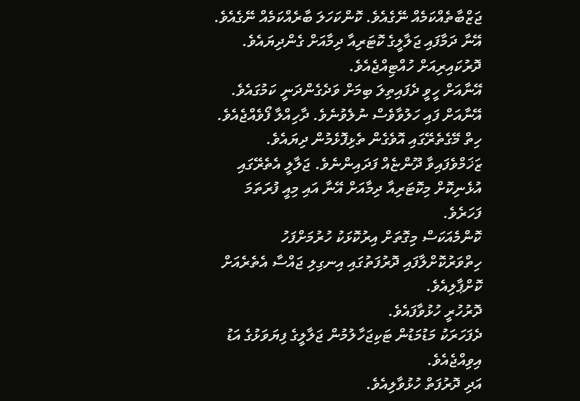ޖަޒްބާތެއްކަމެއް ނޭގެއެވެ. ކޮންކަހަލަ ބާރެއްކަމެއް ނޭގެއެވެ. އޭނާ ދަމާފައި ޖަލާލީގެ ކޮޓަރިއާ ދިމާއަށް ގެންދިޔައެވެ.
ދޮރުކައިރިއަށް ހުއްޓިއްޖެއެވެ.
އޭނާއަށް ހީވީ ދެފައިތިލަ ބިމަށް ވަދެގެންދަނީ ކަމުގައެވެ. އޭނާއަށް ފައި ހަލުވާވެސް ނުލެވުނެވެ. ދާހިއްލާ ފޯވެއްޖެއެވެ. ހިތް މޭގެތެރޭގައި އޮވެގެން ތެޅިފޮޅެމުން ދިޔައެވެ. ޒަޚަމްވެފައިވާ ދޫންޏެއް ފަދައިންނެވެ. ޖަލާލީ އެތެރޭގައި އުޅެނިކޮށް މިކޮޓަރިއާ ދިމާއަށް އޭނާ އައި މިއީ ފުރަތަމަ ފަހަރެވެ.
ކޮންމެއަކަސް މިގޮތަށް އިރުކޮޅަކު ހުރުމަށްފަހު ހިތްވަރުކޮށްލާފައި ދޮރުފަތުގައި އިނގިލި ޖައްސާ އެތެރެއަށް ކޮށްޕާލިއެވެ.
ދޮރުހުރީ ހުޅުވާފައެވެ.
ދެފަހަރަކު މަޑުމަޑުން ޓަކިޖަހާލުމުން ޖަލާލީގެ ފިޔަވަޅުގެ އަޑު އިވިއްޖެއެވެ.
އަދި ދޮރުފަތް ހުޅުވާލިއެވެ.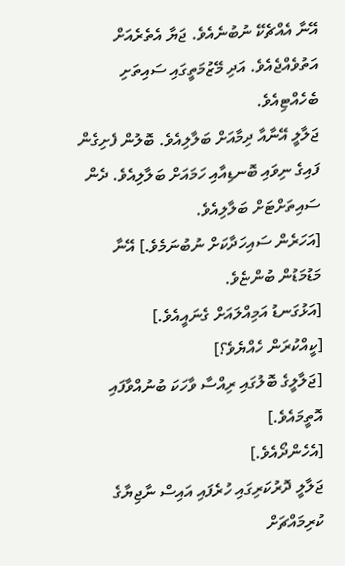އޭނާ އެއްޗެކޭ ނުބުނެއެވެ. ޖަޔާ އެތެރެއަށް އަތުވެއްޖެއެވެ. އަދި މޭޒުމަތީގައި ސައިތަށި ބެހެއްޓިއެވެ.
ޖަލާލީ އޭނާއާ ދިމާއަށް ބަލާލިއެވެ. ބޮލުން ފެށިގެން ފައިގެ ނިވައި ބޮނޑިއާއި ހަމައަށް ބަލާލިއެވެ. ދެން ސައިތަށްޓަށް ބަލާލިއެވެ.
[އަހަރެން ސައިހަދާކަށް ނުބުނަމެވެ.] އޭނާ މަޑުމަޑުން ބުންޏެވެ.
[އަޅުގަނޑު އަމިއްލައަށް ގެނައީއެވެ.]
[ކީއްކުރަން ހެއްޔެވެ؟]
[ޖަލާލީގެ ބޮލުގައި ރިއްސާ ވާހަކަ ބުނުއްވާފައި އޮތީމައެވެ.]
[އެހެންދޯއެވެ.]
ޖަލާލީ ދޮރުކަރިގައި ހުރެފައި އައިސް ނާޖިޔާގެ ކުރިމައްޗަށް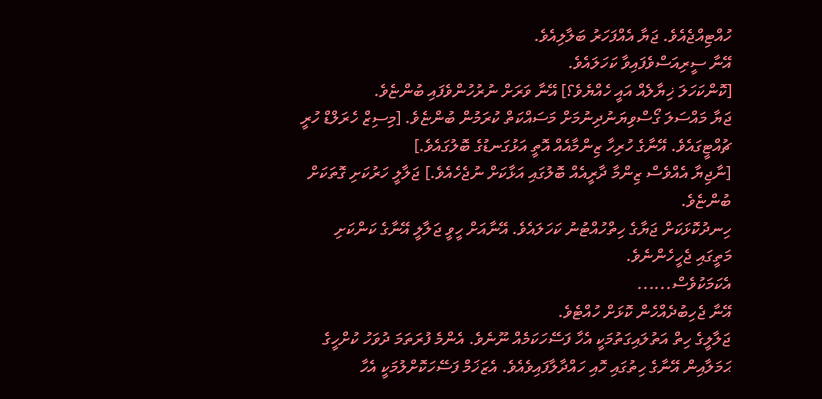ހުއްޓިއްޖެއެވެ. ޖަޔާ އެއްފަހަރު ބަލާލިއެވެ.
އޭނާ ސީރިއަސްވެފައިވާ ކަހަލައެވެ.
[ކޮންކަހަލަ ޚިޔާލެއް އައީ ހެއްޔެވެ؟] އޭނާ ވަރަށް ނުރުހުންވެފައި ބުންޏެވެ.
ޖަޔާ މައްސަލަ ގޯސްވިޔަނުދިނުމަށް މަސައްކަތް ކުރަމުން ބުންޏެވެ. [މިސިޒް ހެރަލްޑް ހުރީ ޗުއްޓީގައެވެ. އޭނާގެ ހުރިހާ ޒިންމާއެއް އޮތީ އަޅުގަނޑުގެ ބޮލުގައެވެ.]
[ނާޖިޔާ އެއްވެސް ޒިންމާ ދާރީއެއް ބޮލުގައި އަޅާކަށް ނުޖެހެއެވެ.] ޖަލާލީ ހަރުކަށި ގޮތަކަށް ބުންޏެވެ.
ހިނދުކޮޅަކަށް ޖަޔާގެ ހިތްހުއްޓުނު ކަހަލައެވެ. އޭނާއަށް ހީވީ ޖަލާލީ އޭނާގެ ކަންކަށި މަތީގައި ޖެހީހެންނެވެ.
އެކަމަކުވެސް......
އޭނާ ޖެހިބުދެއްހެން ކޮޅަށް ހުއްޓެވެ.
ޖަލާލީގެ ހިތް އަތުލައިގަތުމަކީ އެހާ ފަސޭހަކަމެއް ނޫނެވެ. އެންމެ ފުރަތަމަ ދުވަހު ކުށްހީގެ ޙަމަލާއިން އޭނާގެ ހިތުގައި ހޮއި ހައްދާލާފައިވެއެވެ. އެޒަޚަމް ފަސޭހަކޮށްލުމަކީ އެހާ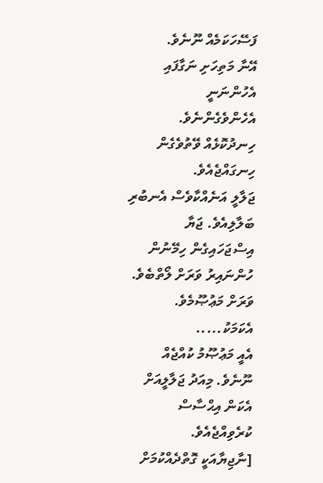ފަސޭހަކަމެއް ނޫނެވެ.
އޭނާ މަތިހަށި ނަގާފައި އެހުންނަނީ އެހެންވެގެންނެވެ.
ހިނދުކޮޅެއް ވޭތުވެގެން ހިނގައްޖެއެވެ.
ޖަލާލީ އަނެއްކާވެސް އެނބުރި ބަލާލިއެވެ. ޖަޔާ އިސްޖަހައިގެން ހިމޭނުން ހުންނައިރު ވަރަށް ލޯތްބެވެ. ވަރަށް މަޢުޞޫމެވެ.
އެކަމަކު.....
އެއީ މަޢުޞޫމު ކުއްޖެއް ނޫނެވެ. މިއަދު ޖަލާލީއަށް އެކަން އިޙްސާސް ކުރެވިއްޖެއެވެ.
[ނާޖިޔާއަކީ ގޮތްދެއްކުމަށް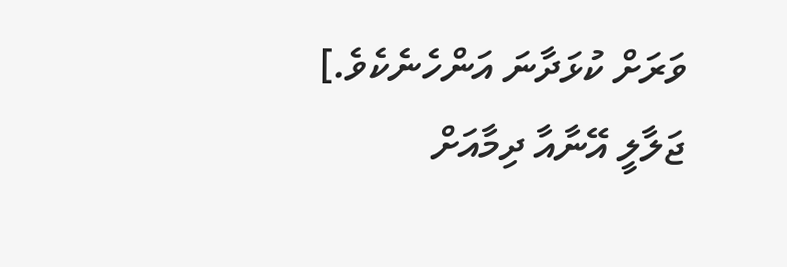ވަރަށް ކުޅަދާނަ އަންހެނެކެވެ.] ޖަލާލީ އޭނާއާ ދިމާއަށް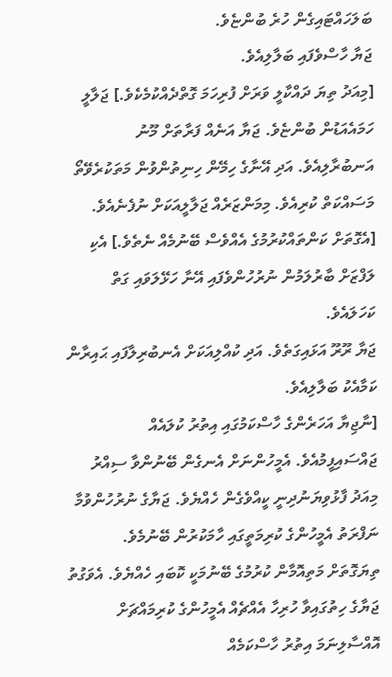ބަލަހައްޓައިގެން ހުރެ ބުންޏެވެ.
ޖަޔާ ހާސްވެފައި ބަލާލިއެވެ.
[މިއަދު ތިޔަ ދައްކާލީ ވަރަށް ފުރިހަމަ ގޮތްދެއްކުމެކެވެ.] ޖަލާލީ ހަމައެއަޑުން ބުންޏެވެ. ޖަޔާ އަނެއް ފަރާތަށް މޫނު އަނބުރާލިއެވެ. އަދި އޭނާގެ ހިމޭން ހިނިތުންވުން މަތަކުރެވޭތޯ މަސައްކަތް ކުރިއެވެ. މިމަންޒަރެއް ޖަލާލީއަކަށް ނުފެނެއެވެ.
[އެގޮތަށް ކަންތައްކުރުމުގެ އެއްވެސް ބޭނުމެއް ނެތެވެ.] އެކި ލަފްޒަށް ބާރުލަމުން ނުރުހުންވެފައި އޭނާ ހަޅޭލަވައި ގަތް ކަހަލައެވެ.
ޖަޔާ ރޫރޫ އަޅައިގަތެވެ. އަދި ކުއްލިއަކަށް އެނބުރިލާފައި ޙައިރާން ކަމާއެކު ބަލާލިއެވެ.
[ނާޖިޔާ އަހަރެންގެ ހާސްކަމުގައި އިތުރު ކުލައެއް ޖައްސައިފީމުއެވެ. އެމީހުންނަށް އެނގެން ބޭނުންވާ ސިއްރު މިއަދު ފާޅުވިޔަނުދިނީ ކީއްވެގެން ހެއްޔެވެ. ޖަޔާގެ ނުރުހުންވުމާ ނަފްރަތު އެމީހުންގެ ކުރިމަތީގައި ހާމަކުރުން ބޭނުމެވެ. ތިޔަގޮތަށް މަތިއޮމާން ކުރުމުގެ ބޭނުމަކީ ކޮބައި ހެއްޔެވެ. އެވަގުތު ޖަޔާގެ ހިތުގައިވާ ހުރިހާ އެއްޗެއް އެމީހުންގެ ކުރިމައްޗަށް އޮއްސާލިނަމަ އިތުރު ހާސްކަމެއް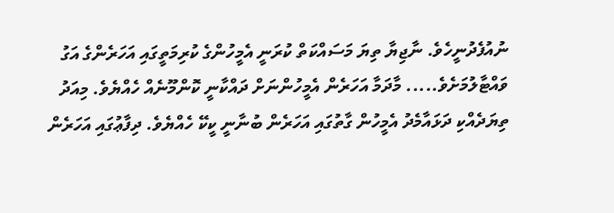ނުއުފެދުނީހެވެ. ނާޖިޔާ ތިޔަ މަސައްކަތް ކުރަނީ އެމީހުންގެ ކުރިމަތީގައި އަހަރެންގެ އަގު ވައްޓާލުމަށެވެ..... މާދަމާ އަހަރެން އެމީހުންނަށް ދައްކާނީ ކޮންމޫނެއް ހެއްޔެވެ. މިއަދު ތިޔަދެއްކި ދަޅައާމެދު އެމީހުން ގާތުގައި އަހަރެން ބުނާނީ ކީކޭ ހެއްޔެވެ. ދިފާޢުގައި އަހަރެން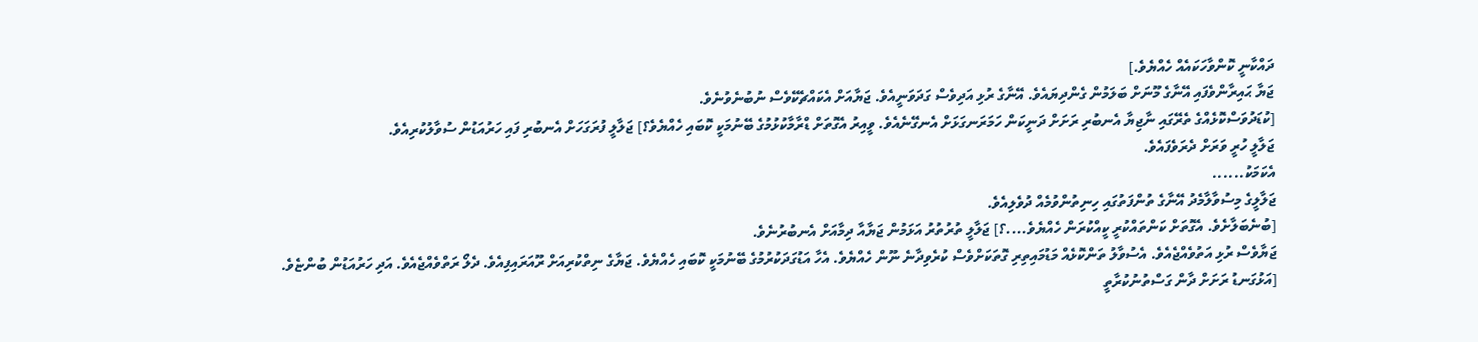ދައްކާނީ ކޮންވާހަކައެއް ހެއްޔެވެ.]
ޖަޔާ ޙައިރާންވެފައި އޭނާގެ މޫނަށް ބަލަމުން ގެންދިޔައެވެ. އޭނާގެ ރުޅި އަދިވެސް ގަދަވަނީއެވެ. ޖަޔާއަށް އެކައްޗެކޭވެސް ނުބުނެވުނެވެ.
[ކުޑަދުވަސްކޮޅެއްގެ ތެރޭގައި ނާޖިޔާ އެނބުރި ރަށަށް ދަނީކަން ހަމަރަނގަޅަށް އެނގޭނެއެވެ. ވީއިރު އެގޮތަށް ޑްރާމާކުޅުމުގެ ބޭނުމަކީ ކޮބައި ހެއްޔެވެ؟] ޖަލާލީ ފުރަގަހަށް އެނބުރި ފައި ހަރުއަޑުން ސުވާލުކުރިއެވެ.
ޖަލާލީ ހުރީ ވަރަށް ދެރަވެފައެވެ.
އެކަމަކު......
ޖަލާލީގެ މިސުވާލާމެދު އޭނާގެ ތުންފަތުގައި ހިނިތުންވުމެއް ދުވެލިއެވެ.
[ބުނެބަލާށެވެ. އެގޮތަށް ކަންތައްކުރީ ކީއްކުރަން ހެއްޔެވެ....؟] ޖަލާލީ ތުރުތުރު އަޅަމުން ޖަޔާއާ ދިމާއަށް އެނބުރުނެވެ.
ޖަޔާވެސް ރުޅި އަތުވެއްޖެއެވެ. އެސުވާލު ތަންކޮޅެއް މަޑުމައިތިރި ގޮތަކަށްވެސް ކުރެވިދާނެ ނޫން ހެއްޔެވެ. އެހާ އަޑުގަދަކުރުމުގެ ބޭނުމަކީ ކޮބައި ހެއްޔެވެ. ޖަޔާގެ ނިތްކުރިއަށް ރޫއަރައިފިއެވެ. ދެލޯ ރަތްވެއްޖެއެވެ. އަދި ހަރުއަޑުން ބުންޏެވެ.
[އަޅުގަނޑު ރަށަށް ދާން ގަސްތުނުކުރާތީ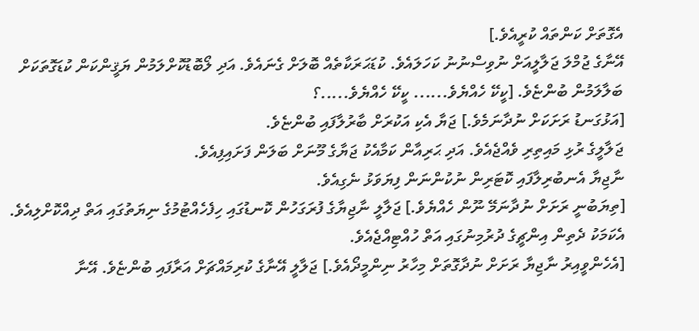އެގޮތަށް ކަންތައް ކުރީއެވެ.]
އޭނާގެ ޖުމްލަ ޖަލާލީއަށް ނުވިސްނުނު ކަހަލައެވެ. ކުޑަޙަރަކާތެއް ބޮލަށް ގެނައެވެ. އަދި ލޯބޮޑުކޮށްލަމުން ޔަޤީންކަން ކުޑަގޮތަކަށް ބަލާލަމުން ބުންޏެވެ. [ކީކޭ ހެއްޔެވެ...... ކީކޭ ހެއްޔެވެ.....؟
[އަޅުގަނޑު ރަށަކަށް ނުދާނަމެވެ.] ޖަޔާ އެކި އަކުރަށް ބާރުލާފައި ބުންޏެވެ.
ޖަލާލީގެ ރުޅި މައިތިރި ވެއްޖެއެވެ. އަދި ޙަރިއާން ކަމާއެކު ޖަޔާގެ މޫނަށް ބަލަން ފަށައިފިއެވެ.
ނާޖިޔާ އެނބުރިލާފައި ކޮޓަރިން ނުކުންނަން ފިޔަވަޅު ނެގިއެވެ.
[ތިޔަބުނީ ރަށަށް ނުދާނަމޭ ނޫން ހެއްޔެވެ.] ޖަލާލީ ނާޖިޔާގެ ފުރަގަހުން ކޮނޑުގައި ހިފެހެއްޓުމުގެ ނިޔަތުގައި އަތް ދިއްކޮށްލިއެވެ. އެކަމަކު ދެތިން އިންޗީގެ ދުރުމިނުގައި އަތް ހުއްޓިއްޖެއެވެ.
[އެހެންވީއިރު ނާޖިޔާ ރަށަށް ނުދާގޮތަށް މިހާރު ނިންމީދޯއެވެ.] ޖަލާލީ އޭނާގެ ކުރިމައްޗަށް އަރާފައި ބުންޏެވެ. އޭނާ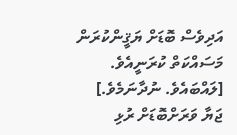އަދިވެސް ބޮޑަށް ޔަޤީންކުރަން މަސައްކަތް ކުރަނީއެވެ.
[ލައްބައެވެ. ނުދާނަމެވެ.] ޖަޔާ ވަރަށްބޮޑަށް ރުޅި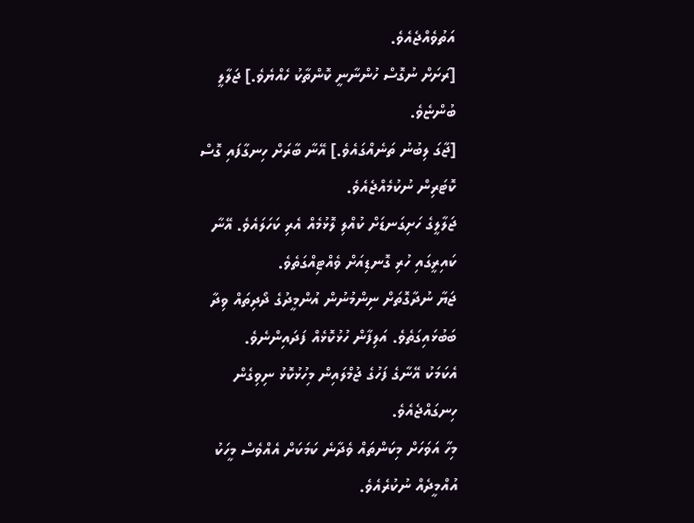އަތުވެއްޖެއެވެ.
[ރަށަށް ނުގޮސް ހުންނާނީ ކޮންތާކު ހެއްޔެވެ.] ޖަލާލީ ބުންޏެވެ.
[ޖާގަ ލިބުނު ތަނެއްގައެވެ.] އޭނާ ބާރަށް ހިނގާފައި ގޮސް ކޮޓަރިން ނުކުމެއްޖެއެވެ.
ޖަލާލީގެ ހަށިގަނޑަށް ކުއްލި ލޮޅުމެއް އެރި ކަހަލައެވެ. އޭނާ ކައިރީގައި ހުރި ގޮނޑިއަށް ވެއްޓިއްގަތެވެ.
ޖަޔާ ނުދާގޮތަށް ނިންމުނުން އުންމީދުގެ ދޯދިތައް ވިދާ ބަބުޅައިގަތެވެ. އަލިފާން ހުޅުކޮޅެއް ފަދައިންނެވެ.
އެކަމަކު އޭނާގެ ފަހުގެ ޖުމްލައިން މިހުޅުކޮޅު ނިވިގެން ހިނގައްޖެއެވެ.
މިހާ އަވަހަށް މިކަންތައް ވެދާނެ ކަމަކަށް އެއްވެސް މީހަކު އުއްމީދެއް ނުކުރެއެވެ.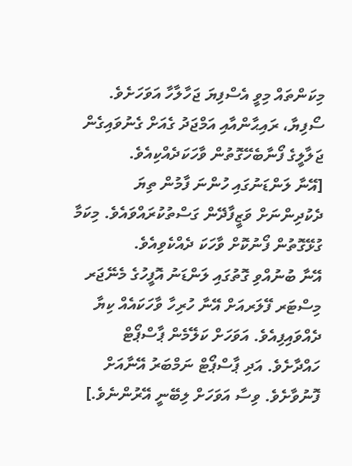މިކަންތައް މިވީ އެސްފިޔަ ޖަހާލާހާ އަވަހަށެވެ.
ސޯފިޔާ، ރައިޙާންއާއި އަމްޖަދު ގެއަށް ގެނުވައިގެން ޖަލާލީގެ ފޯނާބެހޭގޮތުން ވާހަކަދެއްކިއެވެ.
[އޭނާ ލަންޑަނުގައި ހުންނަ ފާމުން ތިޔަ ދެކުދިންނަށް ވަޒީފާދޭން ގަސްތުކުރައްވައެވެ. މިކަމާ ގުޅޭގޮތުން ފޯނުކޮށް ވާހަކަ ދެއްކެވިއެވެ.
އޭނާ ބުނުއްވި ގޮތުގައި ލަންޑަނު އޮފީހުގެ މެނޭޖަރ މިސްޓަރ ފޭލަރއަށް އޭނާ ހުރިހާ ވާހަކައެއް ކިޔާ ދެއްވައިފިއެވެ. އަވަހަށް ކަލޭމެން ޕާސްޕޯޓް ހައްދާށެވެ. އަދި ޕާސްޕޯޓް ނަމްބަރު އޭނާއަށް ފޮނުވާށެވެ. ވިސާ އަވަހަށް ލިބޭނީ އޭރުންނެވެ.]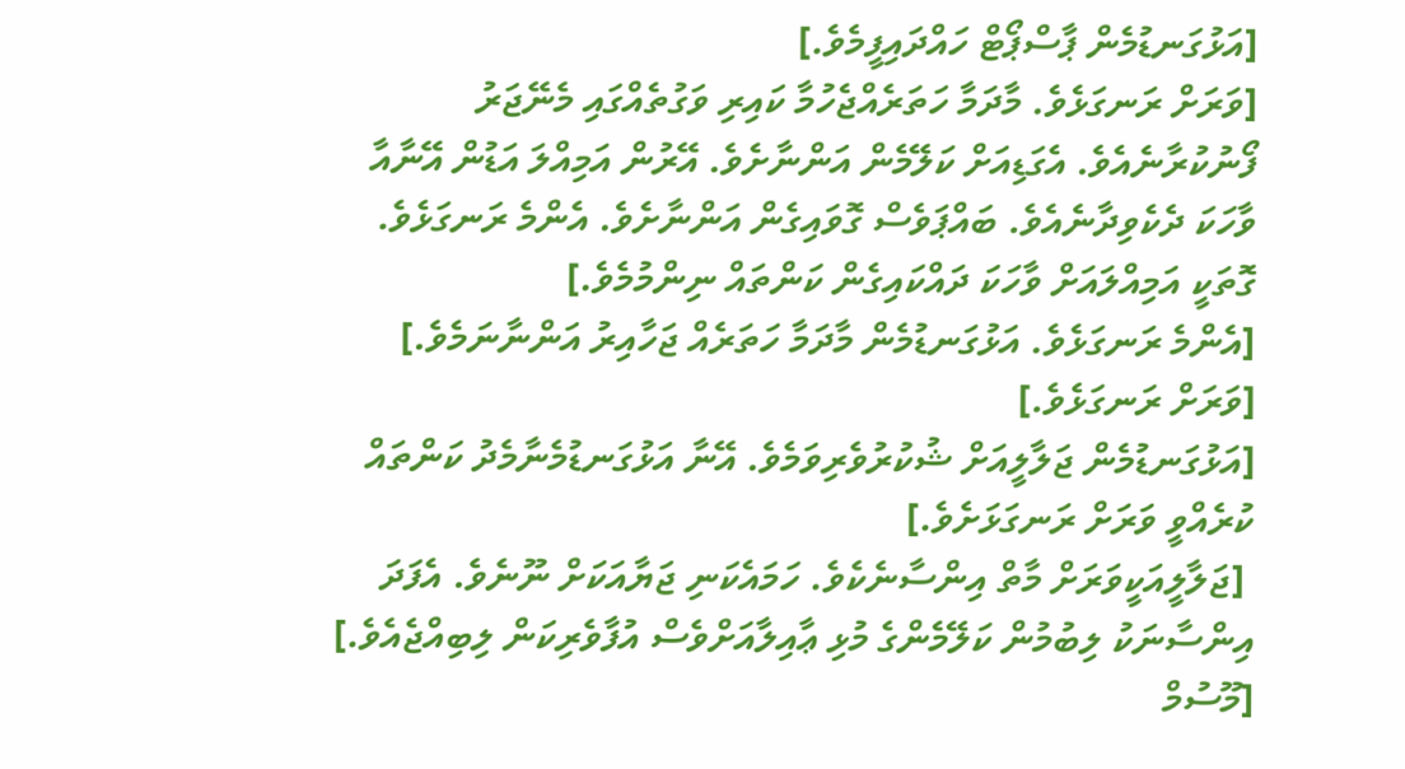[އަޅުގަނޑުމެން ޕާސްޕޯޓް ހައްދައިފީމެވެ.]
[ވަރަށް ރަނގަޅެވެ. މާދަމާ ހަތަރެއްޖެހުމާ ކައިރި ވަގުތެއްގައި މެނޭޖަރު ފޯނުކުރާނެއެވެ. އެގަޑިއަށް ކަލޭމެން އަންނާށެވެ. އޭރުން އަމިއްލަ އަޑުން އޭނާއާ ވާހަކަ ދެކެވިދާނެއެވެ. ބައްޕަވެސް ގޮވައިގެން އަންނާށެވެ. އެންމެ ރަނގަޅެވެ. ގޮތަކީ އަމިއްލައަށް ވާހަކަ ދައްކައިގެން ކަންތައް ނިންމުމެވެ.]
[އެންމެ ރަނގަޅެވެ. އަޅުގަނޑުމެން މާދަމާ ހަތަރެއް ޖަހާއިރު އަންނާނަމެވެ.]
[ވަރަށް ރަނގަޅެވެ.]
[އަޅުގަނޑުމެން ޖަލާލީއަށް ޝުކުރުވެރިވަމެވެ. އޭނާ އަޅުގަނޑުމެނާމެދު ކަންތައް ކުރެއްވީ ވަރަށް ރަނގަޅަށެވެ.]
 [ޖަލާލީއަކީވަރަށް މާތް އިންސާނެކެވެ. ހަމައެކަނި ޖަޔާއަކަށް ނޫނެވެ. އެފަދަ އިންސާނަކު ލިބުމުން ކަލޭމެންގެ މުޅި ޢާއިލާއަށްވެސް އުފާވެރިކަން ލިބިއްޖެއެވެ.]
[މޫސުމް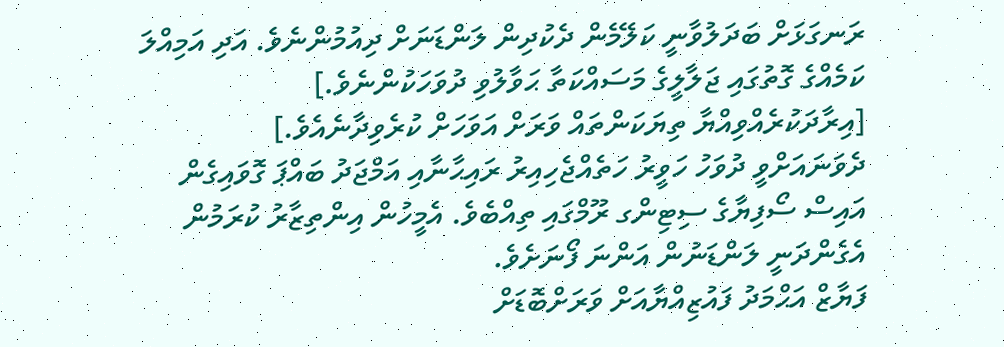ރަނގަޅަށް ބަދަލުވާނީ ކަލޭމެން ދެކުދިން ލަންޑަނަށް ދިއުމުންނެވެ. އަދި އަމިއްލަ ކަމެއްގެ ގޮތުގައި ޖަލާލީގެ މަސައްކަތާ ޙަވާލުވި ދުވަހަކުންނެވެ.]
[އިރާދަކުރެއްވިއްޔާ ތިޔަކަންތައް ވަރަށް އަވަހަށް ކުރެވިދާނެއެވެ.]
ދެވަނައަށްވީ ދުވަހު ހަވީރު ހަތެއްޖެހިއިރު ރައިޙާނާއި އަމްޖަދު ބައްޕަ ގޮވައިގެން އައިސް ސޯފިޔާގެ ސިޓިންގ ރޫމްގައި ތިއްބެވެ. އެމީހުން އިންތިޒާރު ކުރަމުން އެގެންދަނީ ލަންޑަނުން އަންނަ ފޯނަށެވެ.
ފަޔާޒް އަޙްމަދު ފައުޒިއްޔާއަށް ވަރަށްބޮޑަށް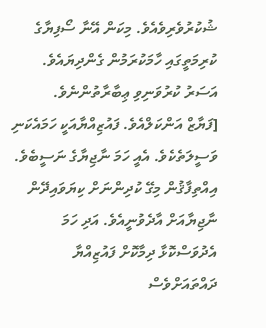ޝުކުރުވެރިވެއެވެ. މިކަން އޭނާ ސޯފިޔާގެ ކުރިމަތީގައި ހާމަކުރަމުން ގެންދިޔައެވެ. އަސަރު ކުރުވަނިވި ޢިބާރާތުންނެވެ.
[ފަޔާޒް އަންކަލްއެވެ. ފައުޒިއްޔާއަކީ ހަމައެކަނި ވަސީލަތެކެވެ. އެއީ ހަމަ ނާޖިޔާގެ ނަސީބެވެ. އިއްތިފާޤުން މިގޭ ކުދިންނަށް ކިޔަވައިދޭން ނާޖިޔާއަށް އާދެވުނީއެވެ. އަދި ހަމަ އެދުވަސްކޮޅާ ދިމާކޮށް ފައުޒިއްޔާ ދައްތައަށްވެސް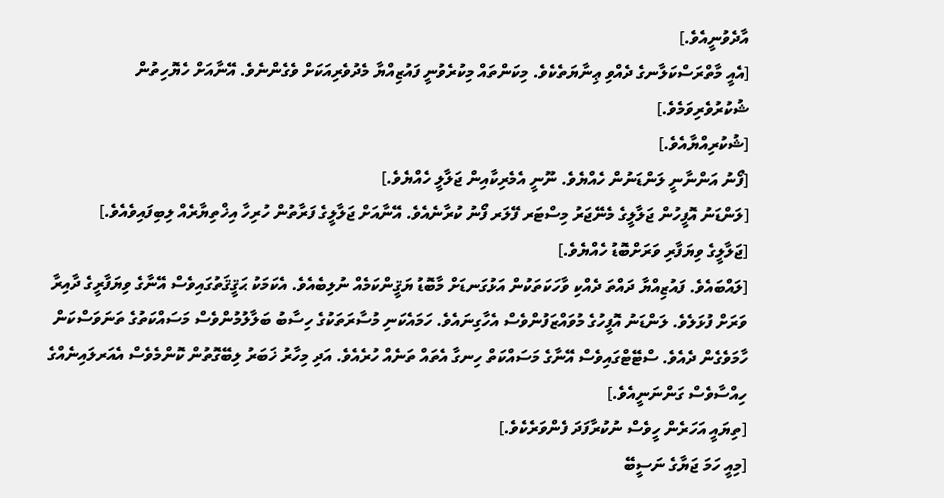އާދެވުނީއެވެ.]
[އެއީ މާތްރަސްކަލާނގެ ދެއްވި ޢިނާޔަތެކެވެ. މިކަންތައް މިކުރެވުނީ ފައުޒިއްޔާ މެދުވެރިއަކަށް ވެގެންނެވެ. އޭނާއަށް ހެޔޮހިތުން ޝުކުރުވެރިވަމެވެ.]
[ޝުކުރިއްޔާއެވެ.]
[ފޯނު އަންނާނީ ލަންޑަނުން ހެއްޔެވެ. ނޫނީ އެމެރިކާއިން ޖަލާލީ ހެއްޔެވެ.]
[ލަންޑަނު އޮފީހުން ޖަލާލީގެ މެނޭޖަރު މިސްޓަރ ފޭލަރ ފޯނު ކުރާނެއެވެ. އޭނާއަށް ޖަލާލީގެ ފަރާތުން ހުރިހާ އިޚްތިޔާރެއް ލިބިފައިވެއެވެ.]
[ޖަލާލީގެ ވިޔަފާރި ވަރަށްބޮޑު ހެއްޔެވެ.]
[ލައްބައެވެ. ފައުޒިއްޔާ ދައްތަ ދެއްކި ވާހަކަތަކުން އަޅުގަނޑަށް މާބޮޑު ޔަޤީންކަމެއް ނުލިބެއެވެ. އެކަމަކު ޙަޤީޤަތުގައިވެސް އޭނާގެ ވިޔަފާރީގެ ދާއިރާ ވަރަށް ފުޅަލެވެ. ލަންޑަނު އޮފީހުގެ މުވައްޒަފުންވެސް އެހާގިނައެވެ. ހަމައެކަނި މުސާރަތަކުގެ ހިސާބު ބަލާލުމުންވެސް މަސައްކަތުގެ ތަނަވަސްކަން ހާމަވެގެން ދެއެވެ. ސްޓޭޓްގައިވެސް އޭނާގެ މަސައްކަތް ހިނގާ އެތައް ތަނެއް ހުރެއެވެ. އަދި މިހާރު ޚަބަރު ލިބޭގޮތުން ކޮންމެވެސް އެއަރލައިނެއްގެ ހިއްސާވެސް ގަންނަނީއެވެ.]
[ތިޔައީ އަހަރެން ހީވެސް ނުކުރާފަދަ ފެންވަރެކެވެ.]
[މިއީ ހަމަ ޖަޔާގެ ނަސީބޭ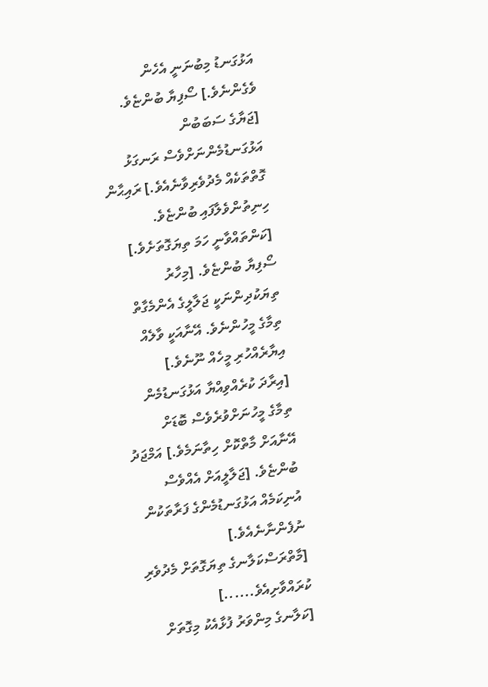އަޅުގަނޑު މިބުނަނީ އެހެން ވެގެންނެވެ.] ސޯފިޔާ ބުންޏެވެ.
[ޖަޔާގެ ސަބަބުން އަޅުގަނޑުމެންނަށްވެސް ރަނގަޅު ގޮތްތަކެއް މެދުވެރިވާނެއެވެ.] ރައިޙާން ހިނިތުންވެލާފައި ބުންޏެވެ.
[ކަންތައްވާނީ ހަމަ ތިޔަގޮތަށެވެ.] ސޯފިޔާ ބުންޏެވެ. [މިހާރު ތިޔަކުދިންނަކީ ޖަލާލީގެ އެންމެގާތް ތިމާގެ މީހުންނެވެ. އޭނާއަކީ ވާލެއް އިޔާރެއްހުރި މީހެއް ނޫނެވެ.]
[އިރާދަ ކުރެއްވިއްޔާ އަޅުގަނޑުމެން ތިމާގެ މީހުނަށްވުރެވެސް ބޮޑަށް އޭނާއަށް މާތްކޮށް ހިތާނަމެވެ.] އަމްޖަދު ބުންޏެވެ. [ޖަލާލީއަށް އެއްވެސް އުނިކަމެއް އަޅުގަނޑުމެންގެ ފަރާތަކުން ނުފެންނާނެއެވެ.]
[މާތްރަސްކަލާނގެ ތިޔަގޮތަށް މެދުވެރި ކުރައްވާށިއެވެ......]
[ކަލާނގެ މިންވަރު ފުޅާއެކު މިގޮތަށް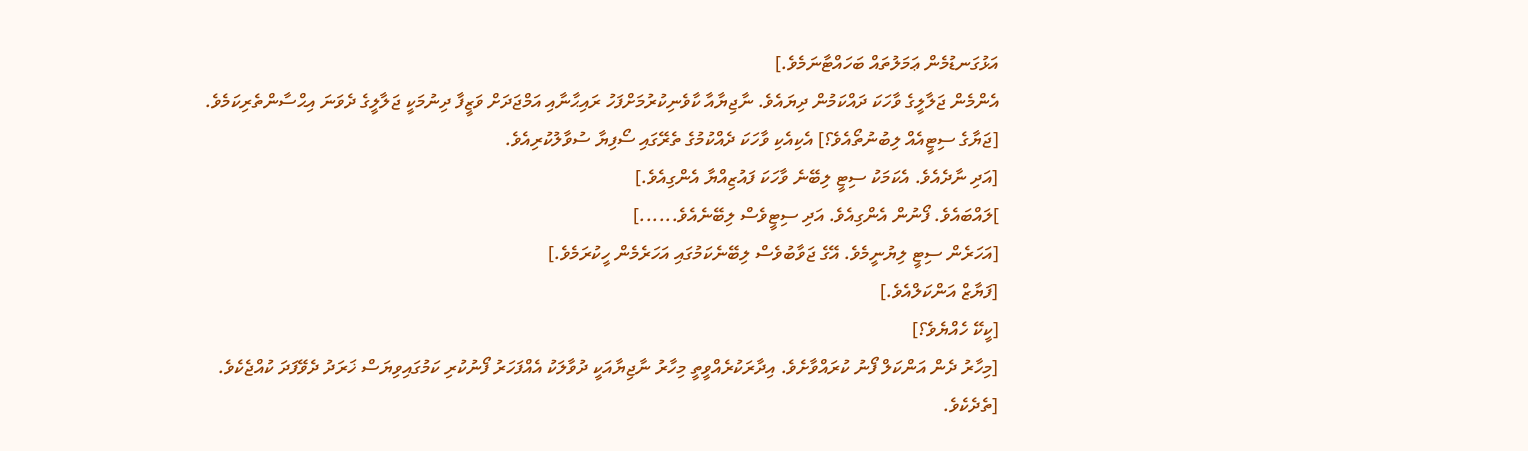އަޅުގަނޑުމެން ޢަމަލުތައް ބަހައްޓާނަމެވެ.]
އެންމެން ޖަލާލީގެ ވާހަކަ ދައްކަމުން ދިޔައެވެ. ނާޖިޔާއާ ކާވެނިކުރުމަށްފަހު ރައިޙާނާއި އަމްޖަދަށް ވަޒީފާ ދިނުމަކީ ޖަލާލީގެ ދެވަނަ އިޙްސާންތެރިކަމެވެ.
[ޖަޔާގެ ސިޓީއެއް ލިބުނުތޯއެވެ؟] އެކިއެކި ވާހަކަ ދެއްކުމުގެ ތެރޭގައި ސޯފިޔާ ސުވާލުކުރިއެވެ.
[އަދި ނާދެއެވެ. އެކަމަކު ސިޓީ ލިބޭނެ ވާހަކަ ފައުޒިއްޔާ އެންގިއެވެ.]
]ލައްބައެވެ. ފޯނުން އެންގިއެވެ. އަދި ސިޓީވެސް ލިބޭނެއެވެ......]
[އަހަރެން ސިޓީ ލިޔުނީމެވެ. އޭގެ ޖަވާބުވެސް ލިބޭނެކަމުގައި އަހަރެމެން ހީކުރަމެވެ.]
[ފަޔާޒް އަންކަލްއެވެ.]
[ކީކޭ ހެއްޔެވެ؟]
[މިހާރު ދެން އަންކަލް ފޯނު ކުރައްވާށެވެ. އިދާރަކުރެއްވީތީ މިހާރު ނާޖިޔާއަކީ ދުވާލަކު އެއްފަހަރު ފޯނުކުރި ކަމުގައިވިޔަސް ޚަރަދު ދެވޭފަދަ ކުއްޖެކެވެ.
[ތެދެކެވެ.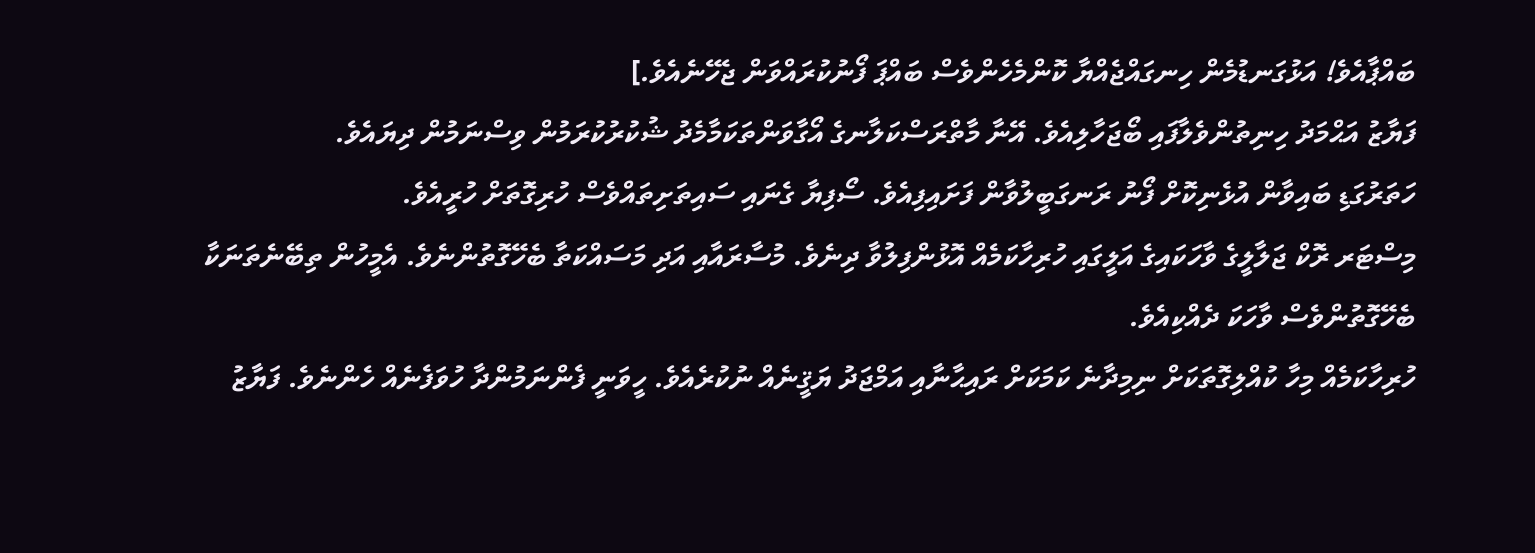ބައްޕާއެވެ! އަޅުގަނޑުމެން ހިނގައްޖެއްޔާ ކޮންމެހެންވެސް ބައްޕަ ފޯނުކުރައްވަން ޖެހޭނެއެވެ.]
ފަޔާޒު އަޙްމަދު ހިނިތުންވެލާފައި ބޯޖަހާލިއެވެ. އޭނާ މާތްރަސްކަލާނގެ އޯގާވަންތަކަމާމެދު ޝުކުރުކުރަމުން ވިސްނަމުން ދިޔައެވެ.
ހަތަރުގަޑި ބައިވާން އުޅެނިކޮށް ފޯނު ރަނގަބީލުވާން ފަށައިފިއެވެ. ސޯފިޔާ ގެނައި ސައިތަށިތައްވެސް ހުރިގޮތަށް ހުރީއެވެ.
މިސްޓަރ ރޮކް ޖަލާލީގެ ވާހަކައިގެ އަލީގައި ހުރިހާކަމެއް އޮޅުންފިލުވާ ދިނެވެ. މުސާރައާއި އަދި މަސައްކަތާ ބެހޭގޮތުންނެވެ. އެމީހުން ތިބޭނެތަނަކާ ބެހޭގޮތުންވެސް ވާހަކަ ދެއްކިއެވެ.
ހުރިހާކަމެއް މިހާ ކުއްލިގޮތަކަށް ނިމިދާނެ ކަމަކަށް ރައިޙާނާއި އަމްޖަދު ޔަޤީނެއް ނުކުރެއެވެ. ހީވަނީ ފެންނަމުންދާ ހުވަފެނެއް ހެންނެވެ. ފަޔާޒު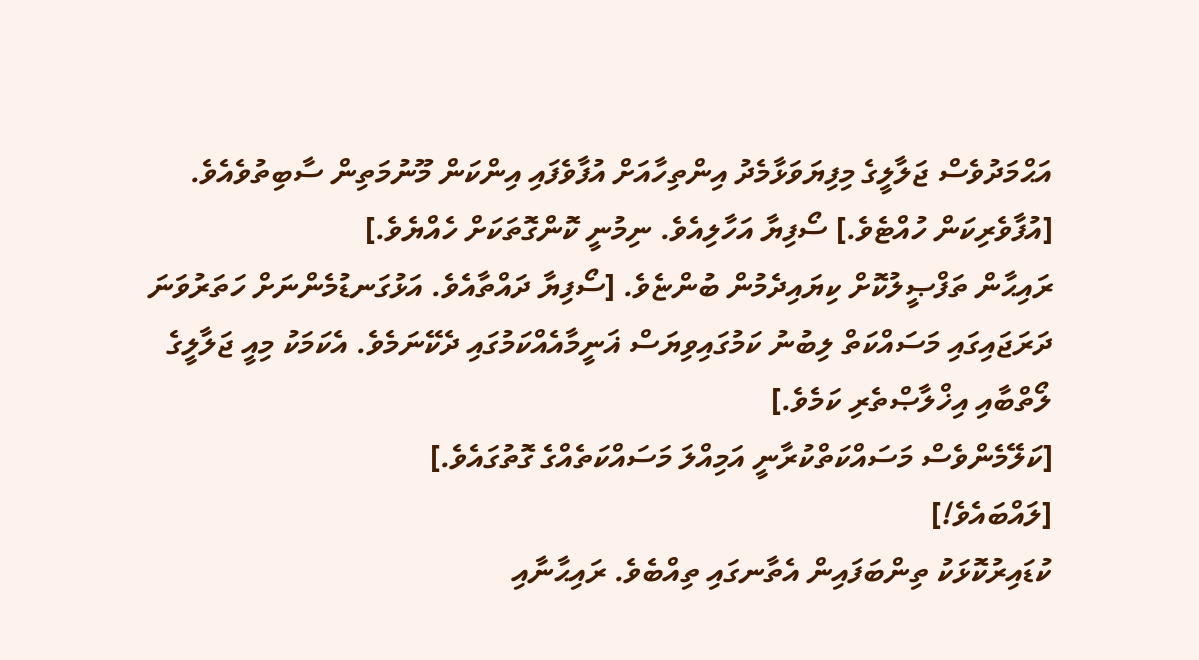އަޙްމަދުވެސް ޖަލާލީގެ މިފިޔަވަޅާމެދު އިންތިހާއަށް އުފާވެފައި އިންކަން މޫނުމަތިން ސާބިތުވެއެވެ.
[އުފާވެރިކަން ހުއްޓެވެ.] ސޯފިޔާ އަހާލިއެވެ. ނިމުނީ ކޮންގޮތަކަށް ހެއްޔެވެ.]
ރައިޙާން ތަފްޞީލުކޮށް ކިޔައިދެމުން ބުންޏެވެ. [ސޯފިޔާ ދައްތާއެވެ. އަޅުގަނޑުމެންނަށް ހަތަރުވަނަ ދަރަޖައިގައި މަސައްކަތް ލިބުނު ކަމުގައިވިޔަސް ޣަނީމާއެއްކަމުގައި ދެކޭނަމެވެ. އެކަމަކު މިއީ ޖަލާލީގެ ލޯތްބާއި އިޚްލާޞްތެރި ކަމެވެ.]
[ކަލޭމެންވެސް މަސައްކަތްކުރާނީ އަމިއްލަ މަސައްކަތެއްގެ ގޮތުގައެވެ.]
[ލައްބައެވެ!]
ކުޑައިރުކޮޅަކު ތިންބަފައިން އެތާނގައި ތިއްބެވެ. ރައިޙާނާއި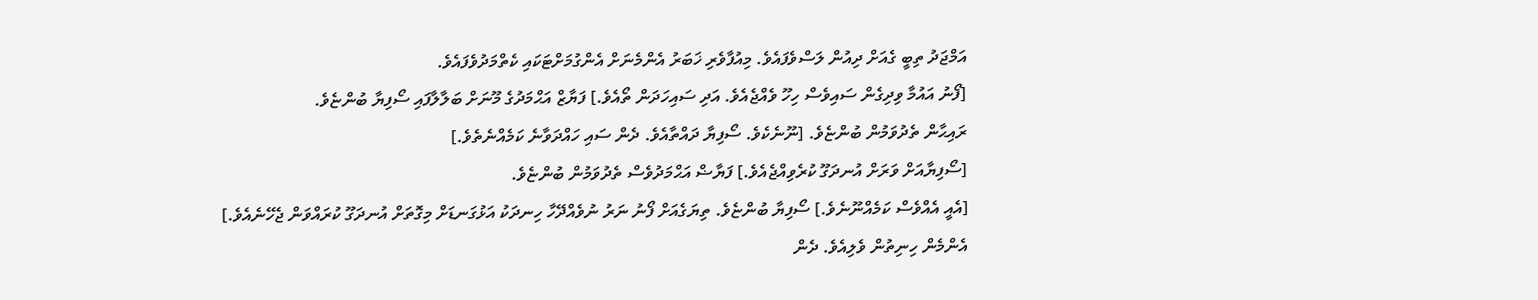އަމްޖަދު ތިބީ ގެއަށް ދިއުން ލަސްވެފައެވެ. މިއުފާވެރި ޚަބަރު އެންމެނަށް އެންގުމަށްޓަކައި ކެތްމަދުވެފައެވެ.
[ފޯނު އައުމާ ވިދިގެން ސައިވެސް ހިހޫ ވެއްޖެއެވެ. އަދި ސައިހަދަން ތޯއެވެ.] ފަޔާޒް އަޙްމަދުގެ މޫނަށް ބަލާލާފައި ސޯފިޔާ ބުންޏެވެ.
ރައިޙާން ތެދުވަމުން ބުންޏެވެ. [ނޫނެކެވެ. ސޯފިޔާ ދައްތާއެވެ. ދެން ސައި ހައްދަވާނެ ކަމެއްނެތެވެ.]
[ސޯފިޔާއަށް ވަރަށް އުނދަގޫ ކުރެވިއްޖެއެވެ.] ފަޔާޟް އަޙްމަދުވެސް ތެދުވަމުން ބުންޏެވެ.
[އެއީ އެއްވެސް ކަމެއްނޫނެވެ.] ސޯފިޔާ ބުންޏެވެ. ތިޔަގެއަށް ފޯނު ނަރު ނުވެއްދޭހާ ހިނދަކު އަޅުގަނޑަށް މިގޮތަށް އުނދަގޫ ކުރައްވަން ޖެހޭނެއެވެ.]
އެންމެން ހިނިތުން ވެލިއެވެ. ދެން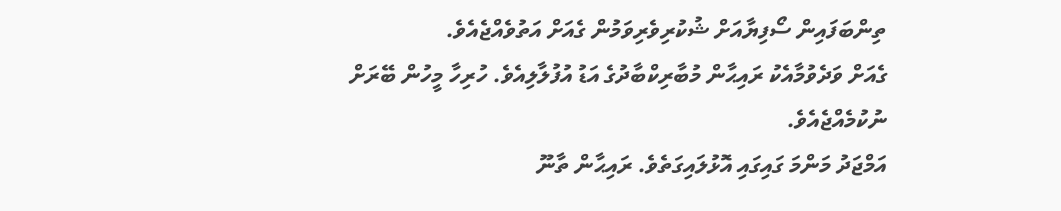ތިންބަފައިން ސޯފިޔާއަށް ޝުކުރިވެރިވަމުން ގެއަށް އަތުވެއްޖެއެވެ.
ގެއަށް ވަދެވުމާއެކު ރައިޙާން މުބާރިކްބާދުގެ އަޑު އުފުލާލިއެވެ. ހުރިހާ މީހުން ބޭރަށް ނުކުމެއްޖެއެވެ.
އަމްޖަދު މަންމަ ގައިގައި އޮޅުލައިގަތެވެ. ރައިޙާން ތާނޫ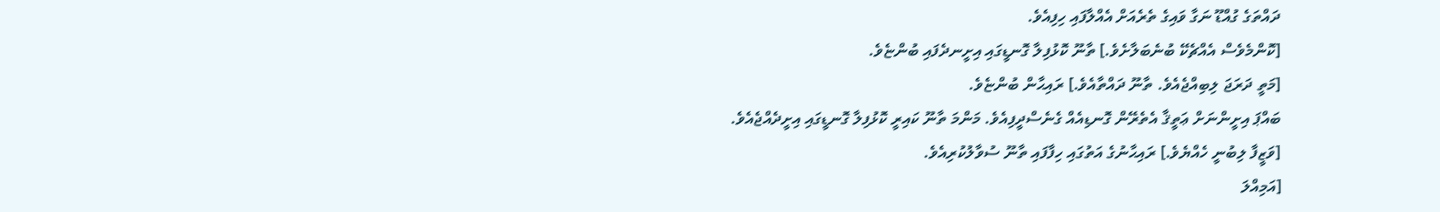ދައްތަގެ ގުއްޑޫ ނަގާ ވައިގެ ތެރެއަށް އެއްލާފައި ހިފިއެވެ.
[ކޮންމެވެސް އެއްޗެކޭ ބުނެބަލާށެވެ.] ތާނޫ ކޮޅުފިލާ ގޮނޑީގައި އިށީނދެފައި ބުންޏެވެ.
[މަތީ ދަރަޖަ ލިބިއްޖެއެވެ. ތާނޫ ދައްތާއެވެ.] ރައިޙާން ބުންޏެވެ.
ބައްޕަ އިށީންނަށް ޢަތީޤާ އެތެރޭން ގޮނޑިއެއް ގެނެސްދީފިއެވެ. މަންމަ ތާނޫ ކައިރީ ކޮޅުފިލާ ގޮނޑީގައި އިށީދެއްޖެއެވެ.
[ވަޒީފާ ލިބުނީ ހެއްޔެވެ.] ރައިޙާނުގެ އަތުގައި ހިފާފައި ތާނޫ ސުވާލުކުރިއެވެ.
[އަމިއްލަ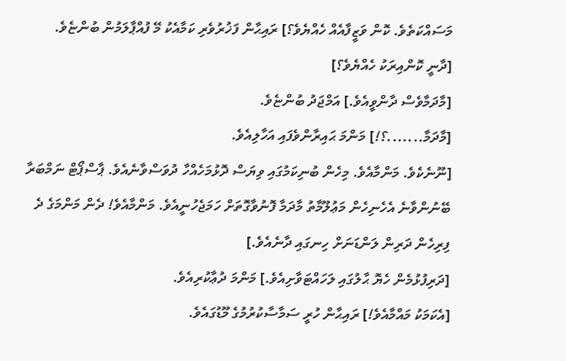މަސައްކަތެވެ. ކޮން ވަޒީފާއެއް ހެއްޔެވެ؟] ރައިޙާން ފަޚުރުވެރި ކަމާއެކު މޭ ފުއްޕާލަމުން ބުންޏެވެ.
[ދާނީ ކޮންއިރަކު ހެއްޔެވެ؟]
[މާދަމާވެސް ދާންވީއެވެ.] އަމްޖަދު ބުންޏެވެ.
[މާދަމާ.......؟!] މަންމަ ޙައިރާންވެފައި އަހާލިއެވެ.
[ނޫނެކެވެ. މަންމާއެވެ. މިހެން ބުނިކަމުގައި ވިޔަސް ދޮޅުމަހެއްހާ ދުވަސްވާނެއެވެ. ޕާސްޕޯޓް ނަމްބަރާ ބޭނުންވާނެ އެހެނިހެން މަޢުލޫމާތު މާދަމާ ފޮނުވާގޮތަށް ހަމަޖެހުނީއެވެ. މަންމާއެވެ! ދެން މަންމަގެ ދެ ފިރިހެން ދަރިން ލަންޑަނަށް ހިނގައި ދާނެއެވެ.]
[ދަރިފުޅުމެން ހެޔޮ ޙާލުގައި ލަހައްޓަވާށިއެވެ.] މަންމަ ދުޢާކުރިއެވެ.
[އެކަމަކު މައްމާއެވެ!] ރައިޙާން ހުރީ ސަމާސާކުރުމުގެ މޫޑުގައެވެ.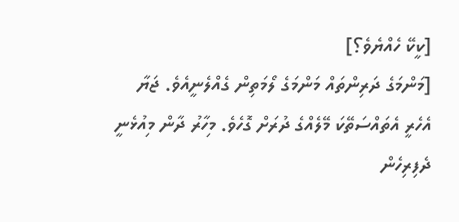[ކީކޭ ހެއްޔެވެ؟]
[މަންމަގެ ދަރިންތައް މަންމަގެ ލޯމަތިން ގެއްލެނީއެވެ. ޖަޔާ އެހެރީ އެތައްސަތޭކަ މޭލެއްގެ ދުރަށް ގޮހެވެ. މިހާރު ދާން މިއުޅެނީ ދެފިރިހެން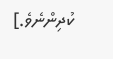ކުދިންނެވެ.]